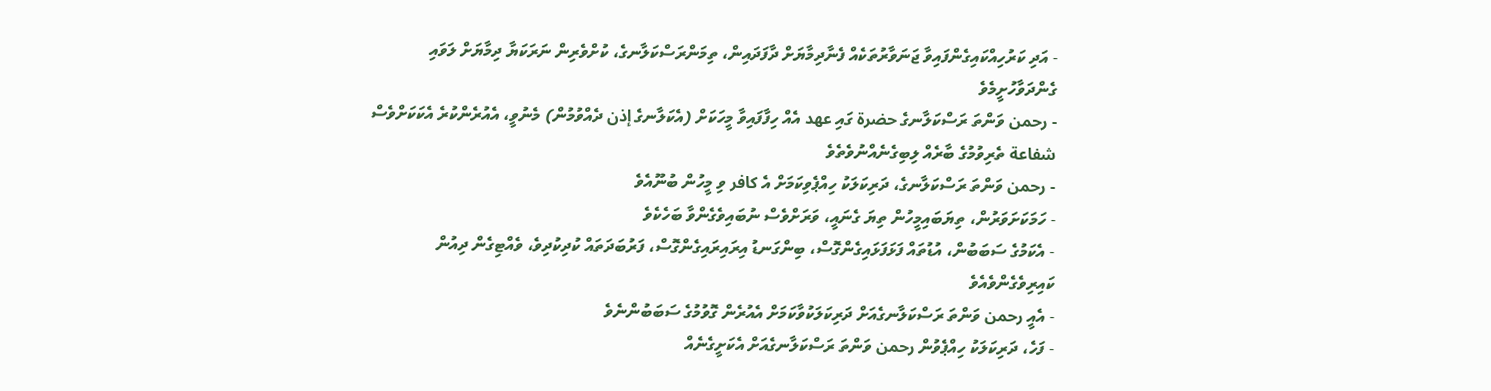- އަދި ކަރުހިއްކައިގެންފައިވާ ޖަނަވާރުތަކެއް ފެނާދިމާޔަށް ދާފަދައިން، ތިމަންރަސްކަލާނގެ، ކުށްވެރިން ނަރަކަޔާ ދިމާޔަށް ލަވައި ގެންދަވާހުށީމެވެ
- رحمن ވަންތަ ރަސްކަލާނގެ حضرة ގައި عهد އެއް ހިފާފައިވާ މީހަކަށް (އެކަލާނގެ إذن ދެއްވުމުން) މެނުވީ، އެއުރެންކުރެ އެކަކަށްވެސް شفاعة ތެރިވުމުގެ ބާރެއް ލިބިގެނެއްނުވެތެވެ
- رحمن ވަންތަ ރަސްކަލާނގެ، ދަރިކަލަކު ހިއްޕެވިކަމަށް އެ كافر ވި މީހުން ބުނޫއެވެ
- ހަމަކަށަވަރުން، ތިޔަބައިމީހުން ތިޔަ ގެނައީ، ވަރަށްވެސް ނުބައިވެގެންވާ ބަހެކެވެ
- އެކަމުގެ ސަބަބުން، އުޑުތައް ފަޅަފަޅައިގެންގޮސް، ބިންގަނޑު އިރައިރައިގެންގޮސް، ފަރުބަދަތައް ކުދިކުދިވެ، ވެއްޓިގެން ދިއުން ކައިރިވެގެންވެއެވެ
- އެއީ رحمن ވަންތަ ރަސްކަލާނގެއަށް ދަރިކަލަކުވާކަމަށް އެއުރެން ގޮވުމުގެ ސަބަބުންނެވެ
- ފަހެ، ދަރިކަލަކު ހިއްޕެވުން رحمن ވަންތަ ރަސްކަލާނގެއަށް އެކަށީގެނެއް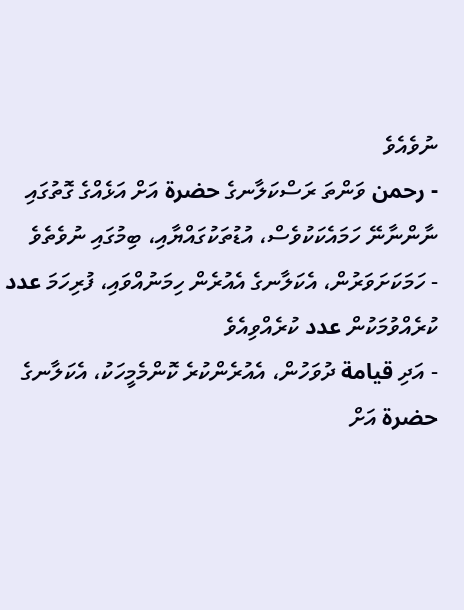ނުވެއެވެ
- رحمن ވަންތަ ރަސްކަލާނގެ حضرة އަށް އަޅެއްގެ ގޮތުގައި ނާންނާނޭ ހަމައެކަކުވެސް، އުޑުތަކުގައްޔާއި، ބިމުގައި ނުވެތެވެ
- ހަމަކަށަވަރުން، އެކަލާނގެ އެއުރެން ހިމަނުއްވައި، ފުރިހަމަ عدد ކުރެއްވުމަކުން عدد ކުރެއްވިއެވެ
- އަދި قيامة ދުވަހުން، އެއުރެންކުރެ ކޮންމެމީހަކު، އެކަލާނގެ حضرة އަށް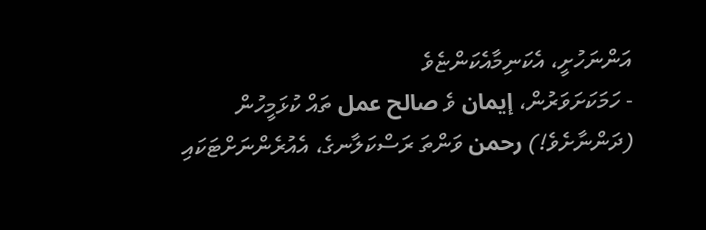އަންނަހުށީ، އެކަނިމާއެކަންޏެވެ
- ހަމަކަށަވަރުން، إيمان ވެ صالح عمل ތައް ކުޅަމީހުން (ދަންނާށެވެ!) رحمن ވަންތަ ރަސްކަލާނގެ، އެއުރެންނަށްޓަކައި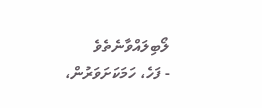ލޯބިލައްވާނެތެވެ
- ފަހެ، ހަމަކަށަވަރުން،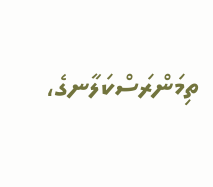ތިމަންރަސްކަލާނގެ،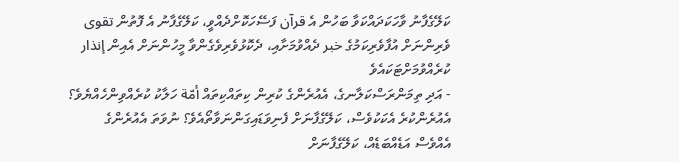ކަލޭގެފާނު ވާހަކަދައްކަވާ ބަހުން އެ قرآن ފަސޭހަކޮށްދެއްވީ، ކަލޭގެފާނު އެ ފޮތުން تقوى ވެރިންނަށް އުފާވެރިކަމުގެ خبر ދެއްވުމަށާއި، ދެކޮޅުވެރިވެގެންވާ މީހުންނަށް އެއިން إنذار ކުރެއްވުމަށްޓަކައެވެ
- އަދި ތިމަންރަސްކަލާނގެ، އެއުރެންގެ ކުރިން ކިތައްކިތައް أمّة ހަލާކު ކުރެއްވިންހެއްޔެވެ؟ އެއުރެންކުރެ އެކަކުވެސް، ކަލޭގެފާނަށް ފެނިވަޑައިގަންނަވާތޯއެވެ؟ ނުވަތަ އެއުރެންގެ އެއްވެސް އަޑެއްބަޑެއް، ކަލޭގެފާނަށް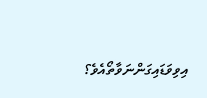އިވިވަޑައިގަންނަވާތޯއެވެ؟